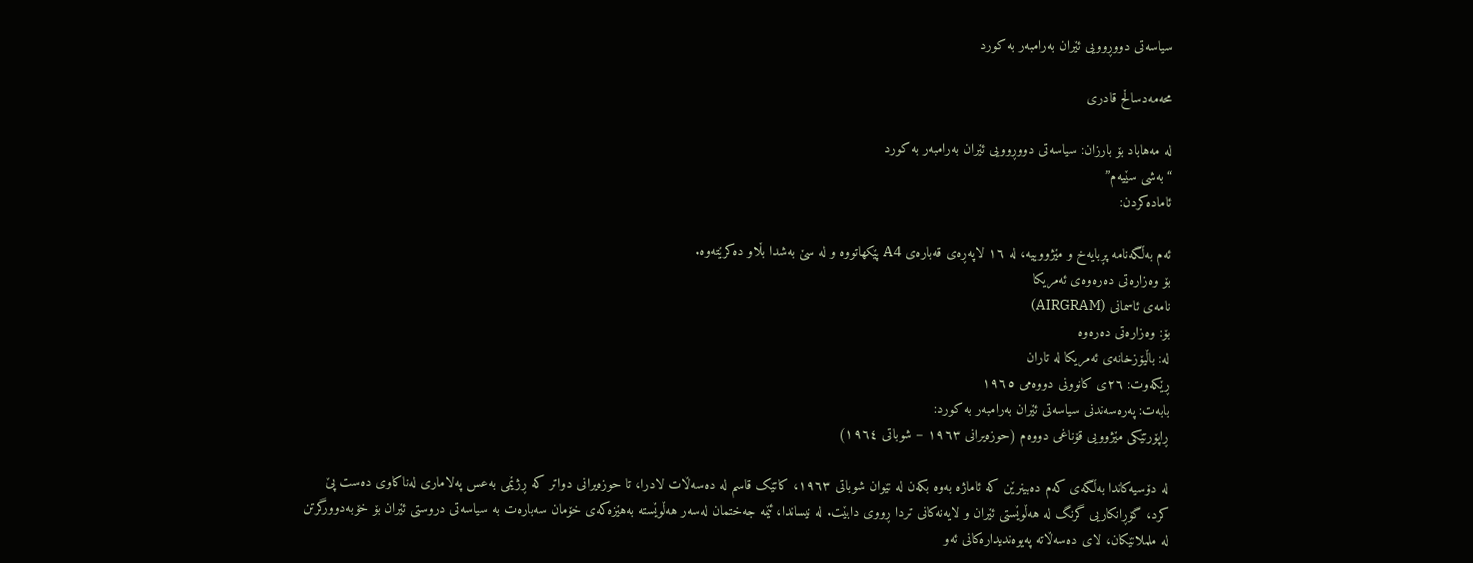سیاسەتی دووڕوویی ئێران بەرامبەر بە کورد

محەمەدساڵح قادری

له مەهاباد بۆ بارزان: سیاسەتی دووڕوویی ئێران بەرامبەر بە کورد
“بەشی سێیەم”
ئامادەکردن:

ئەم بەڵگەنامە پڕبایەخ و مێژووییە، لە ١٦ لاپەڕەی قەبارەی A4 پێکهاتووە و لە سێ بەشدا بڵاو دەکرێتەوە.
بۆ وەزارەتی دەرەوەی ئەمریکا
نامەی ئاسمانی (AIRGRAM)
بۆ: وەزارەتی دەرەوە
لە: باڵیۆزخانەی ئەمریکا لە تاران
ڕێکەوت: ٢٦ی کانوونی دووەمی ١٩٦٥
بابەت: پەرەسەندنی سیاسەتی ئێران بەرامبەر بە کورد:
ڕاپۆرتێکی مێژوویی قۆناغی دووەم (حوزەیرانی ١٩٦٣ – شوباتی ١٩٦٤)

لە دۆسیەکاندا بەڵگەی کەم دەبینرێن کە ئاماژە بەوە بکەن لە نێوان شوباتی ١٩٦٣، کاتێک قاسم لە دەسەڵات لادرا، تا حوزەیرانی دواتر کە ڕژێمی بەعس پەلاماری لەناکاوی دەست پێ کرد، گۆڕانکاریی گرنگ لە هەڵوێستی ئێران و لایەنەکانی تردا ڕووی دابێت. لە نیساندا، ئێمە جەختمان لەسەر هەڵوێستە بەهێزەکەی خۆمان سەبارەت بە سیاسەتی دروستی ئێران بۆ خۆبەدوورگرتن لە ململانێکان، لای دەسەڵاتە پەیوەندیدارەکانی ئەو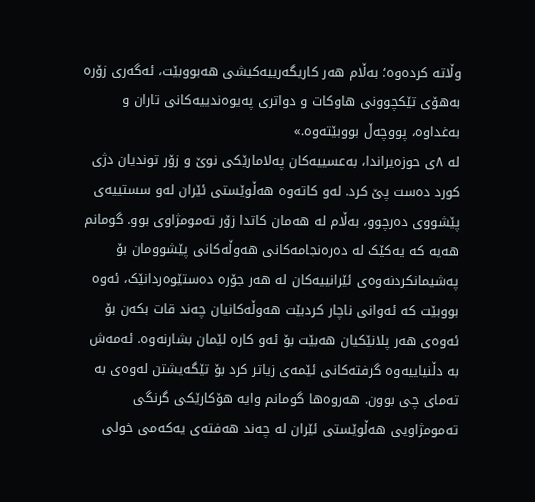وڵاتە کردەوە؛ بەڵام هەر کاریگەرییەکیشی هەبووبێت، ئەگەری زۆرە بەهۆی تێکچوونی هاوکات و دواتری پەیوەندییەکانی تاران و بەغداوە، پووچەڵ بووبێتەوە.»
لە ٨ی حوزەیراندا، بەعسییەکان پەلامارێکی نوێ و زۆر توندیان دژی کورد دەست پێ کرد. لەو کاتەوە هەڵوێستی ئێران لەو سستییەی پێشووی دەرچوو، بەڵام لە هەمان کاتدا زۆر تەمومژاوی بوو. گومانم هەیە کە یەکێک لە دەرەنجامەکانی هەوڵەکانی پێشوومان بۆ پەشیمانکردنەوەی ئێرانییەکان لە هەر جۆرە دەستێوەردانێک، ئەوە بووبێت کە ئەوانی ناچار کردبێت هەوڵەکانیان چەند قات بکەن بۆ ئەوەی هەر پلانێکیان هەبێت بۆ ئەو کارە لێمان بشارنەوە. ئەمەش بە دڵنیاییەوە گرفتەکانی ئێمەی زیاتر کرد بۆ تێگەیشتن لەوەی بە تەمای چی بوون. هەروەها گومانم وایە هۆکارێکی گرنگی تەمومژاویی هەڵوێستی ئێران لە چەند هەفتەی یەکەمی خولی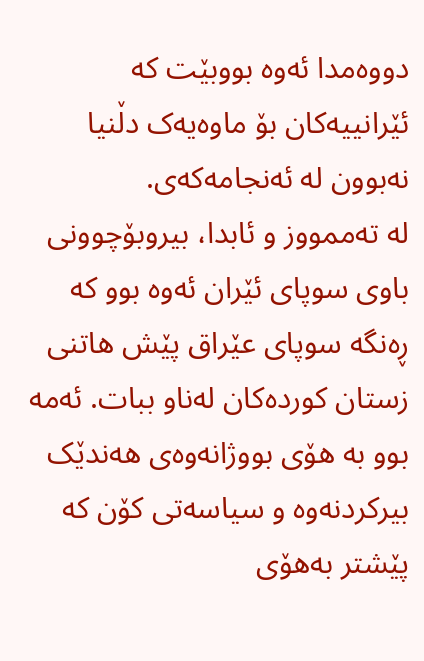دووەمدا ئەوە بووبێت کە ئێرانییەکان بۆ ماوەیەک دڵنیا نەبوون لە ئەنجامەکەی.
لە تەممووز و ئابدا، بیروبۆچوونی باوی سوپای ئێران ئەوە بوو کە ڕەنگە سوپای عێراق پێش هاتنی زستان کوردەکان لەناو ببات. ئەمە بوو بە هۆی بووژانەوەی هەندێک بیرکردنەوە و سیاسەتی کۆن کە پێشتر بەهۆی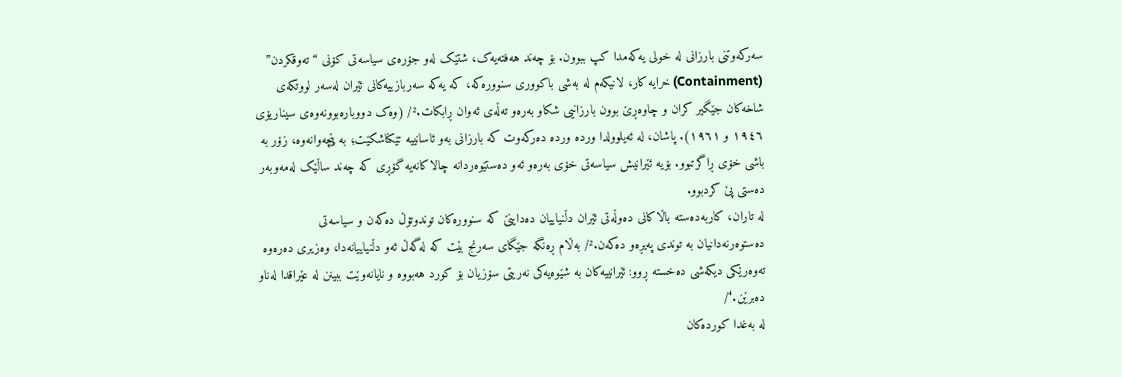سەرکەوتنی بارزانی لە خولی یەکەمدا کپ ببوون. بۆ چەند هەفتەیەک، شتێک لەو جۆرەی سیاسەتی کۆنی “تەوقکردن” (Containment) خرایە کار، لانیکەم لە بەشی باکووری سنوورەکە، کە یەکە سەربازییەکانی ئێران لەسەر لووتکەی شاخەکان جێگیر کران و چاوەڕێ بوون بارزانیی شکاو بەرەو تەڵەی ئەوان ڕابکات.²/ (وەک دووبارەبوونەوەی سیناریۆی ١٩٤٦ و ١٩٦١). پاشان، لە ئەیلوولدا وردە وردە دەرکەوت کە بارزانی بەو ئاسانییە تێکناشکێت؛ بە پێچەوانەوە، زۆر بە باشی خۆی ڕاگرتبوو. بۆیە ئێرانیش سیاسەتی خۆی بەرەو ئەو دەستێوەردانە چالاکانەیە گۆڕی کە چەند ساڵێک لەمەوبەر دەستی پێ کردبوو.
لە تاران، کاربەدەستە باڵاکانی دەوڵەتی ئێران دڵنیاییان دەداینێ کە سنوورەکان توندوتۆڵ دەکەن و سیاسەتی دەستوەرنەدانیان بە توندی پەیڕەو دەکەن.²/ بەڵام ڕەنگە جێگای سەرنج بێت کە لەگەڵ ئەو دڵنیاییانەدا، وەزیری دەرەوە تەوەرێکی دیکەشی دەخستە ڕوو: ئێرانییەکان بە شێوەیەکی نەریتی سۆزیان بۆ کورد هەبووە و نایانەوێت ببینن لە عێراقدا لەناو دەبرێن.⁴/
لە بەغدا کوردەکان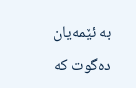بە ئێمەیان دەگوت کە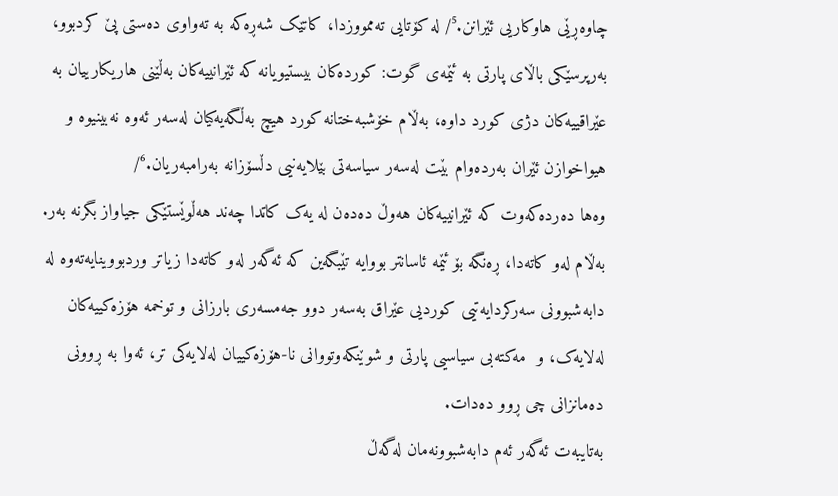چاوەڕێی هاوکاریی ئێرانن.⁵/ لە کۆتایی تەممووزدا، کاتێک شەڕەکە بە تەواوی دەستی پێ کردبوو، بەرپرسێکی باڵای پارتی بە ئێمەی گوت: کوردەکان بیستیویانە کە ئێرانییەکان بەڵێنی هاریکارییان بە عێراقییەکان دژی کورد داوە، بەڵام خۆشبەختانە کورد هیچ بەڵگەیەکیان لەسەر ئەوە نەبینیوە و هیواخوازن ئێران بەردەوام بێت لەسەر سیاسەتی بێلایەنیی دڵسۆزانە بەرامبەریان.⁶/
وەها دەردەکەوت کە ئێرانییەکان هەوڵ دەدەن لە یەک کاتدا چەند هەڵوێستێکی جیاواز بگرنە بەر. بەڵام لەو کاتەدا، ڕەنگە بۆ ئێمە ئاسانتر بووایە تێبگەین کە ئەگەر لەو کاتەدا زیاتر وردبووینایەتەوە لە دابەشبوونی سەرکردایەتیی کوردیی عێراق بەسەر دوو جەمسەری بارزانی و توخمە هۆزەکییەکان لەلایەک، و  مەکتەبی سیاسیی پارتی و شوێنکەوتووانی نا-هۆزەکییان لەلایەکی تر، ئەوا بە ڕوونی دەمانزانی چی ڕوو دەدات.
بەتایبەت ئەگەر ئەم دابەشبوونەمان لەگەڵ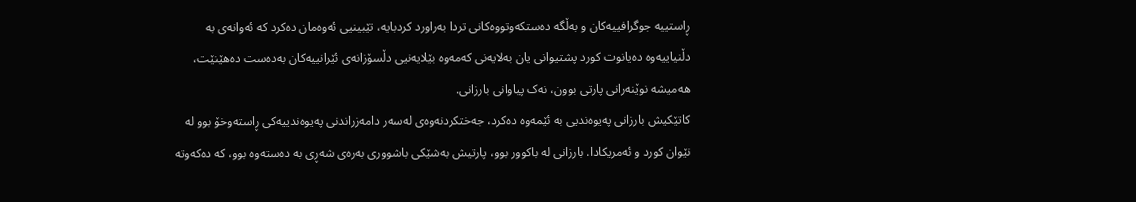ڕاستییە جوگرافییەکان و بەڵگە دەستکەوتووەکانی تردا بەراورد کردبایە، تێبینیی ئەوەمان دەکرد کە ئەوانەی بە دڵنیاییەوە دەیانوت کورد پشتیوانی یان بەلایەنی کەمەوە بێلایەنیی دڵسۆزانەی ئێرانییەکان بەدەست دەهێنێت، هەمیشە نوێنەرانی پارتی بوون، نەک پیاوانی بارزانی.
کاتێکیش بارزانی پەیوەندیی بە ئێمەوە دەکرد، جەختکردنەوەی لەسەر دامەزراندنی پەیوەندییەکی ڕاستەوخۆ بوو لە نێوان کورد و ئەمریکادا. بارزانی لە باکوور بوو، پارتیش بەشێکی باشووری بەرەی شەڕی بە دەستەوە بوو، کە دەکەوتە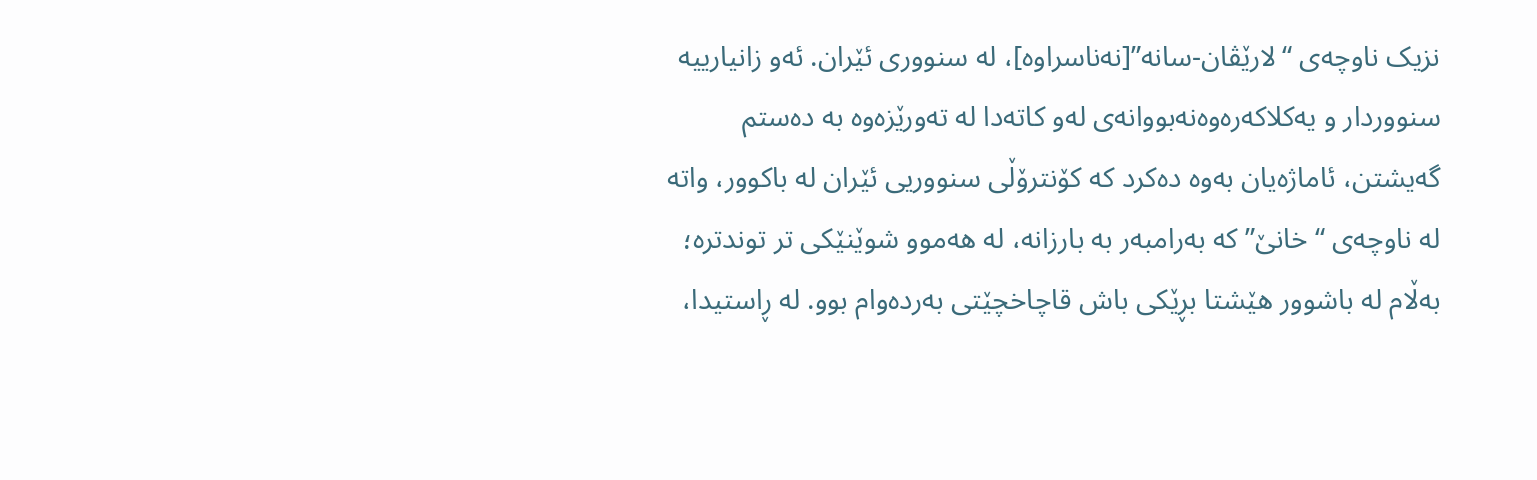نزیک ناوچەی “لارێڤان-سانە”[نەناسراوە]، لە سنووری ئێران. ئەو زانیارییە سنووردار و یەکلاکەرەوەنەبووانەی لەو کاتەدا لە تەورێزەوە بە دەستم گەیشتن، ئاماژەیان بەوە دەکرد کە کۆنترۆڵی سنووریی ئێران لە باکوور، واتە لە ناوچەی “خانێ” کە بەرامبەر بە بارزانە، لە هەموو شوێنێکی تر توندترە؛ بەڵام لە باشوور هێشتا بڕێکی باش قاچاخچێتی بەردەوام بوو. لە ڕاستیدا،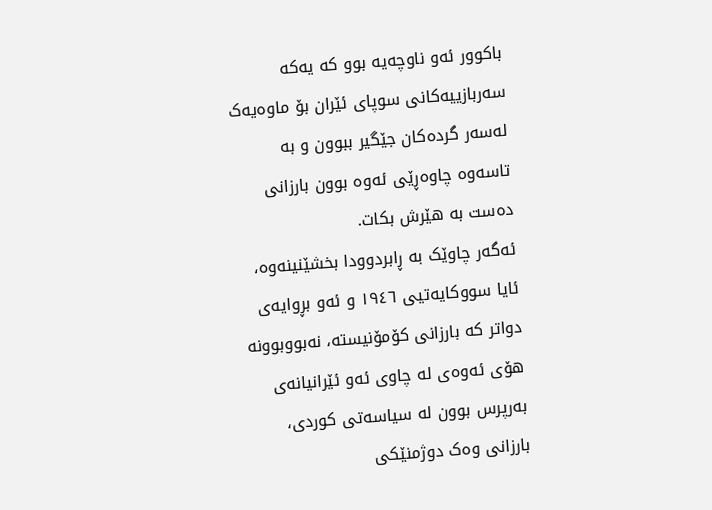باکوور ئەو ناوچەیە بوو کە یەکە سەربازییەکانی سوپای ئێران بۆ ماوەیەک لەسەر گردەکان جێگیر ببوون و بە تاسەوە چاوەڕێی ئەوە بوون بارزانی دەست بە هێرش بکات.
ئەگەر چاوێک بە ڕابردوودا بخشێنینەوە، ئایا سووکایەتیی ١٩٤٦ و ئەو بڕوایەی دواتر کە بارزانی کۆمۆنیستە، نەبووبوونە هۆی ئەوەی لە چاوی ئەو ئێرانیانەی بەرپرس بوون لە سیاسەتی کوردی، بارزانی وەک دوژمنێکی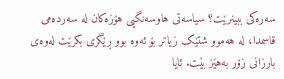سەرەکی ببینرێت؟ سیاسەتی هاوسەنگیی هۆزەکان لە سەردەمی قاسمدا، لە هەموو شتێک زیاتر بۆ ئەوە بوو ڕێگری بکرێت لەوەی بارزانی زۆر بەهێز بێت. ئایا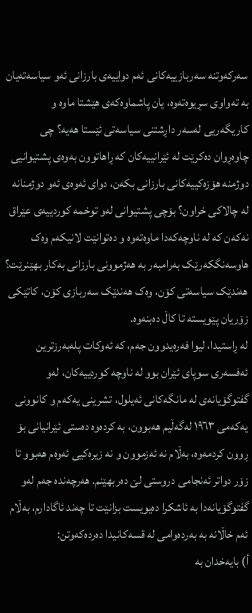سەرکەوتنە سەربازییەکانی ئەم دواییەی بارزانی ئەو سیاسەتەیان بە تەواوی سڕیوەتەوە، یان پاشماوەکەی هێشتا ماوە و کاریگەریی لەسەر داڕشتنی سیاسەتی ئێستا هەیە؟ چی چاوەڕوان دەکرێت لە ئێرانییەکان کە ڕاهاتوون بەوەی پشتیوانیی دوژمنە هۆزەکییەکانی بارزانی بکەن، دوای ئەوەی ئەو دوژمنانە لە چالاکی خراون؟ بۆچی پشتیوانی لەو توخمە کوردییەی عێراق نەکەن کە لە ناوچەکەدا ماوەتەوە و دەتوانێت لانیکەم وەک هاوسەنگکەرێک بەرامبەر بە هەژموونی بارزانی بەکار بهێنرێت؟ هەندێک سیاسەتی کۆن، وەک هەندێک سەربازی کۆن، کاتێکی زۆریان پێویستە تا کاڵ دەبنەوە.
لە ڕاستیدا، لیوا فەرەیدوون جەم، کە ئەوکات پلەبەرزترین ئەفسەری سوپای ئێران بوو لە ناوچە کوردییەکان، لەو گفتوگۆیانەی لە مانگەکانی ئەیلول، تشرینی یەکەم و کانوونی یەکەمی ١٩٦٣ لەگەڵیم هەبوون، بە کردەوە دەستی ئێرانیانی بۆ ڕوون کردمەوە، بەڵام نە ئەزموون و نە زیرەکیی ئەوەم هەبوو تا زۆر دواتر ئەنجامی دروستی لێ دەربهێنم. هەرچەندە جەم لەو گفتوگۆیانەدا بە ئاشکرا دەیویست بزانێت تا چەند ئاگادارم، بەڵام ئەم خاڵانە بە بەردەوامی لە قسەکانیدا دەردەکەوتن:
أ) بایەخدان بە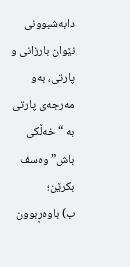دابەشبوونی نێوان بارزانی و پارتی، بەو مەرجەی پارتی بە “خەڵکی باش” وەسف بکرێن؛
ب) باوەڕبوون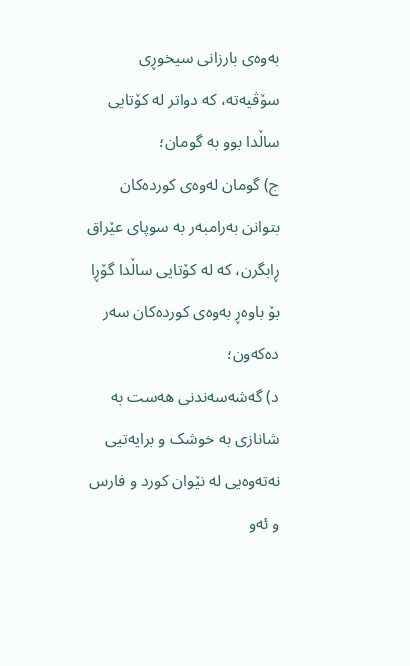بەوەی بارزانی سیخوڕی سۆڤیەتە، کە دواتر لە کۆتایی ساڵدا بوو بە گومان؛
ج) گومان لەوەی کوردەکان بتوانن بەرامبەر بە سوپای عێراق ڕابگرن، کە لە کۆتایی ساڵدا گۆڕا بۆ باوەڕ بەوەی کوردەکان سەر دەکەون؛
د) گەشەسەندنی هەست بە شانازی بە خوشک و برایەتیی نەتەوەیی لە نێوان کورد و فارس و ئەو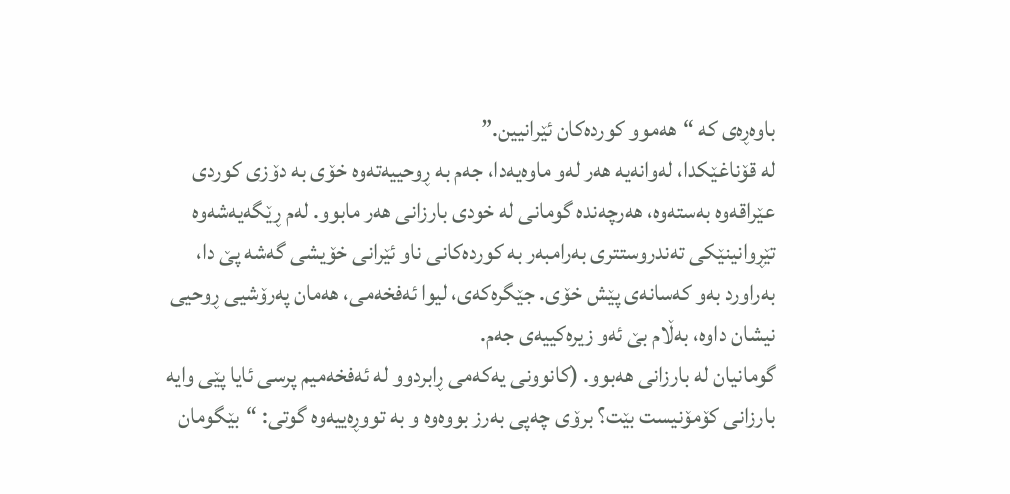باوەڕەی کە “هەموو کوردەکان ئێرانیین.”
لە قۆناغێکدا، لەوانەیە هەر لەو ماوەیەدا، جەم بە ڕوحییەتەوە خۆی بە دۆزی کوردی عێراقەوە بەستەوە، هەرچەندە گومانی لە خودی بارزانی هەر مابوو. لەم ڕێگەیەشەوە تێڕوانینێکی تەندروستتری بەرامبەر بە کوردەکانی ناو ئێرانی خۆیشی گەشە پێ دا، بەراورد بەو کەسانەی پێش خۆی. جێگرەکەی، لیوا ئەفخەمی، هەمان پەرۆشیی ڕوحیی نیشان داوە، بەڵام بێ ئەو زیرەکییەی جەم.
گومانیان لە بارزانی هەبوو. (کانوونی یەکەمی ڕابردوو لە ئەفخەمیم پرسی ئایا پێی وایە بارزانی کۆمۆنیست بێت؟ برۆی چەپی بەرز بووەوە و بە تووڕەییەوە گوتی: “بێگومان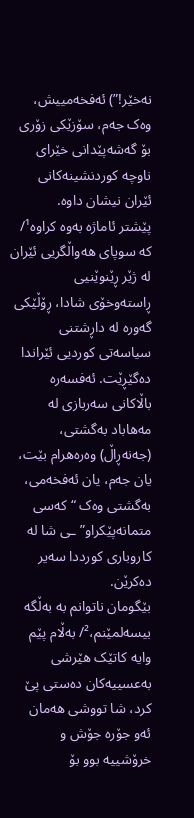نەخێر!”) ئەفخەمییش، وەک جەم، سۆزێکی زۆری بۆ گەشەپێدانی خێرای ناوچە کوردنشینەکانی ئێران نیشان داوە.
پێشتر ئاماژە بەوە کراوە¹/ کە سوپای هەواڵگریی ئێران لە ژێر ڕێنوێنیی ڕاستەوخۆی شادا، ڕۆڵێکی گەورە لە داڕشتنی سیاسەتی کوردیی ئێراندا دەگێڕێت. ئەفسەرە  باڵاکانی سەربازی لە مەهاباد بەگشتی،  (جەنەڕاڵ) وەرەهرام بێت، یان جەم، یان ئەفخەمی، بەگشتی وەک “کەسی متمانەپێکراو”ـی شا لە کاروباری کورددا سەیر دەکرێن.
بێگومان ناتوانم بە بەڵگە بیسەلمێنم،²/ بەڵام پێم وایە کاتێک هێرشی بەعسییەکان دەستی پێ کرد، شا تووشی هەمان ئەو جۆرە جۆش و خرۆشییە بوو بۆ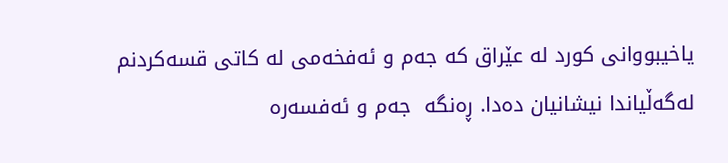یاخیبووانی کورد لە عێراق کە جەم و ئەفخەمی لە کاتی قسەکردنم لەگەڵیاندا نیشانیان دەدا. ڕەنگە  جەم و ئەفسەرە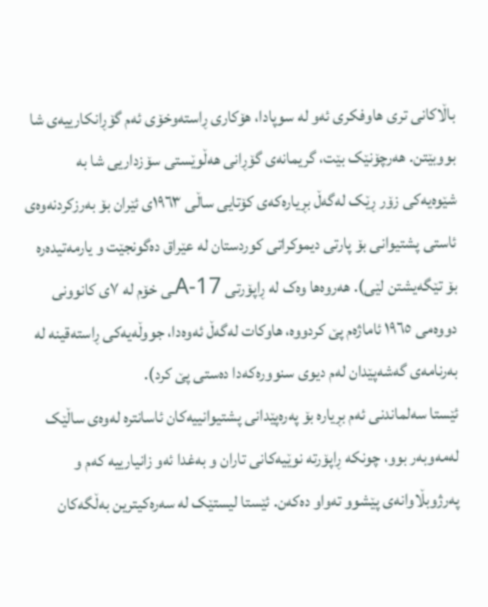باڵاکانی تری هاوفکری ئەو لە سوپادا، هۆکاری ڕاستەوخۆی ئەم گۆڕانکارییەی شا بووبێتن. هەرچۆنێک بێت، گریمانەی گۆڕانی هەڵوێستی سۆزداریی شا بە شێوەیەکی زۆر ڕێک لەگەڵ بڕیارەکەی کۆتایی ساڵی ١٩٦٣ی ئێران بۆ بەرزکردنەوەی ئاستی پشتیوانی بۆ پارتی دیموکراتی کوردستان لە عێراق دەگونجێت و یارمەتیدەرە بۆ تێگەیشتن لێی). هەروەها وەک لە ڕاپۆرتی A-17ـی خۆم لە ٧ی کانوونی دووەمی ١٩٦٥ ئاماژەم پێ کردووە، هاوکات لەگەڵ ئەوەدا، جووڵەیەکی ڕاستەقینە لە بەرنامەی گەشەپێدان لەم دیوی سنوورەکەدا دەستی پێ کرد).
ئێستا سەلماندنی ئەم بڕیارە بۆ پەرەپێدانی پشتیوانییەکان ئاسانترە لەوەی ساڵێک لەمەوبەر بوو، چونکە ڕاپۆرتە نوێیەکانی تاران و بەغدا ئەو زانیارییە کەم و پەرژوبڵاوانەی پێشوو تەواو دەکەن. ئێستا لیستێک لە سەرەکیترین بەڵگەکان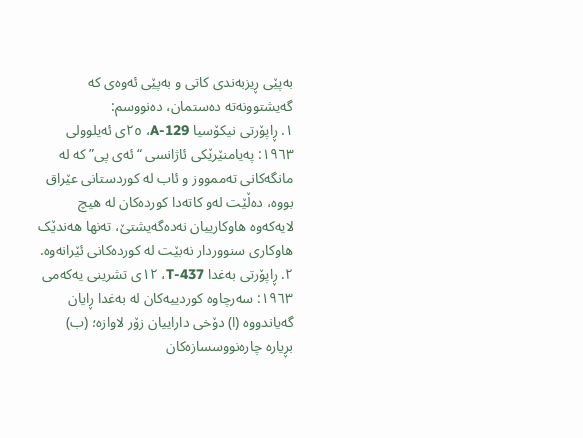بەپێی ڕیزبەندی کاتی و بەپێی ئەوەی کە گەیشتوونەتە دەستمان، دەنووسم:
١. ڕاپۆرتی نیکۆسیا A-129، ٢٥ی ئەیلوولی ١٩٦٣: پەیامنێرێکی ئاژانسی “ئەی پی” کە لە مانگەکانی تەممووز و ئاب لە کوردستانی عێراق بووە، دەڵێت لەو کاتەدا کوردەکان لە هیچ لایەکەوە هاوکارییان نەدەگەیشتێ، تەنها هەندێک هاوکاری سنووردار نەبێت لە کوردەکانی ئێرانەوە.
٢. ڕاپۆرتی بەغدا T-437، ١٢ی تشرینی یەکەمی ١٩٦٣: سەرچاوە کوردییەکان لە بەغدا ڕایان گەیاندووە (ا) دۆخی داراییان زۆر لاوازە؛ (ب) بڕیارە چارەنووسسازەکان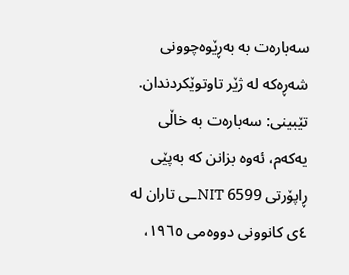سەبارەت بە بەڕێوەچوونی شەڕەکە لە ژێر تاوتوێکردندان.
تێبینی: سەبارەت بە خاڵی یەکەم، ئەوە بزانن کە بەپێی ڕاپۆرتی NIT 6599ـی تاران لە ٤ی کانوونی دووەمی ١٩٦٥،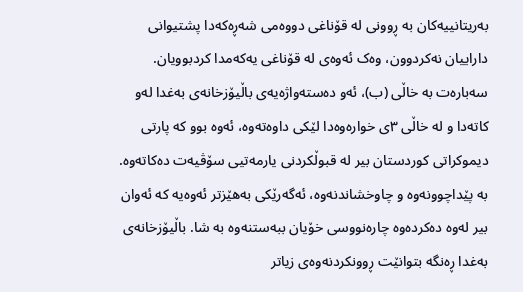بەریتانییەکان بە ڕوونی لە قۆناغی دووەمی شەڕەکەدا پشتیوانی داراییان نەکردوون، وەک ئەوەی لە قۆناغی یەکەمدا کردبوویان. سەبارەت بە خاڵی (ب)، ئەو دەستەواژەیەی باڵیۆزخانەی بەغدا لەو کاتەدا و لە خاڵی ٣ی خوارەوەدا لێکی داوەتەوە، ئەوە بوو کە پارتی دیموکراتی کوردستان بیر لە قبوڵکردنی یارمەتیی سۆڤیەت دەکاتەوە. بە پێداچوونەوە و چاوخشاندنەوە، ئەگەرێکی بەهێزتر ئەوەیە کە ئەوان بیر لەوە دەکردەوە چارەنووسی خۆیان ببەستنەوە بە شا. باڵیۆزخانەی بەغدا ڕەنگە بتوانێت ڕوونکردنەوەی زیاتر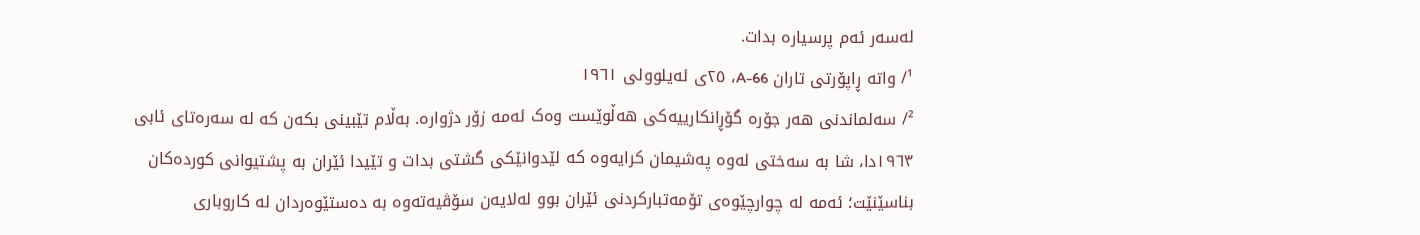لەسەر ئەم پرسیارە بدات.
¹/ واتە ڕاپۆرتی تاران A-66، ٢٥ی ئەیلوولی ١٩٦١
²/ سەلماندنی هەر جۆرە گۆڕانکارییەکی هەڵوێست وەک ئەمە زۆر دژوارە. بەڵام تێبینی بکەن کە لە سەرەتای ئابی ١٩٦٣دا، شا بە سەختی لەوە پەشیمان کرایەوە کە لێدوانێکی گشتی بدات و تێیدا ئێران بە پشتیوانی کوردەکان بناسێنێت؛ ئەمە لە چوارچێوەی تۆمەتبارکردنی ئێران بوو لەلایەن سۆڤیەتەوە بە دەستێوەردان لە کاروباری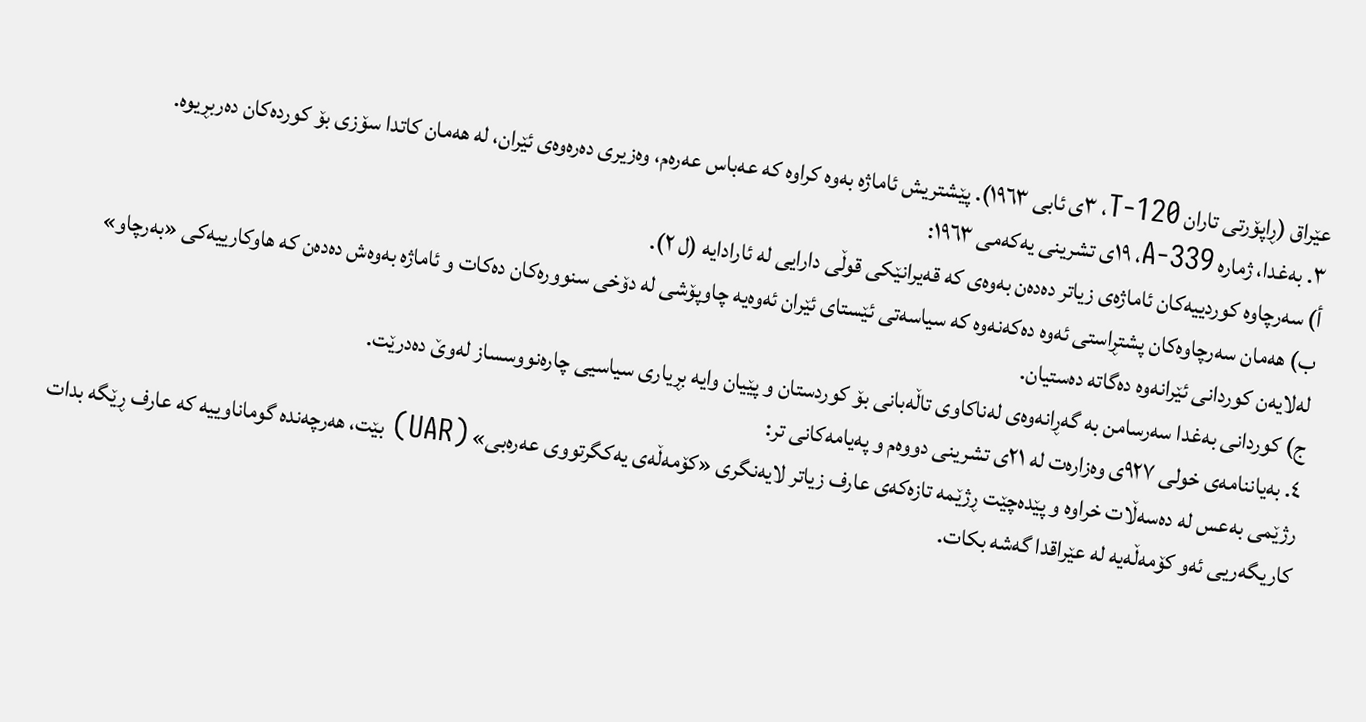عێراق (ڕاپۆرتی تاران T-120، ٣ی ئابی ١٩٦٣). پێشتریش ئاماژە بەوە کراوە کە عەباس عەرەم، وەزیری دەرەوەی ئێران، لە هەمان کاتدا سۆزی بۆ کوردەکان دەربڕیوە.
٣. بەغدا، ژمارە A-339، ١٩ی تشرینی یەکەمی ١٩٦٣:
أ) سەرچاوە کوردییەکان ئاماژەی زیاتر دەدەن بەوەی کە قەیرانێکی قوڵی دارایی لە ئارادایە (ل ٢).
ب) هەمان سەرچاوەکان پشتڕاستی ئەوە دەکەنەوە کە سیاسەتی ئێستای ئێران ئەوەیە چاوپۆشی لە دۆخی سنوورەکان دەکات و ئاماژە بەوەش دەدەن کە هاوکارییەکی «بەرچاو» لەلایەن کوردانی ئێرانەوە دەگاتە دەستیان.
ج) کوردانی بەغدا سەرسامن بە گەڕانەوەی لەناکاوی تاڵەبانی بۆ کوردستان و پێیان وایە بڕیاری سیاسیی چارەنووسساز لەوێ دەدرێت.
٤. بەیاننامەی خولی ٩٢٧ی وەزارەت لە ٢١ی تشرینی دووەم و پەیامەکانی تر:
رژێمی بەعس لە دەسەڵات خراوە و پێدەچێت ڕژێمە تازەکەی عارف زیاتر لایەنگری «کۆمەڵەی یەکگرتووی عەرەبی» (UAR) بێت، هەرچەندە گوماناوییە کە عارف ڕێگە بدات کاریگەریی ئەو کۆمەڵەیە لە عێراقدا گەشە بکات.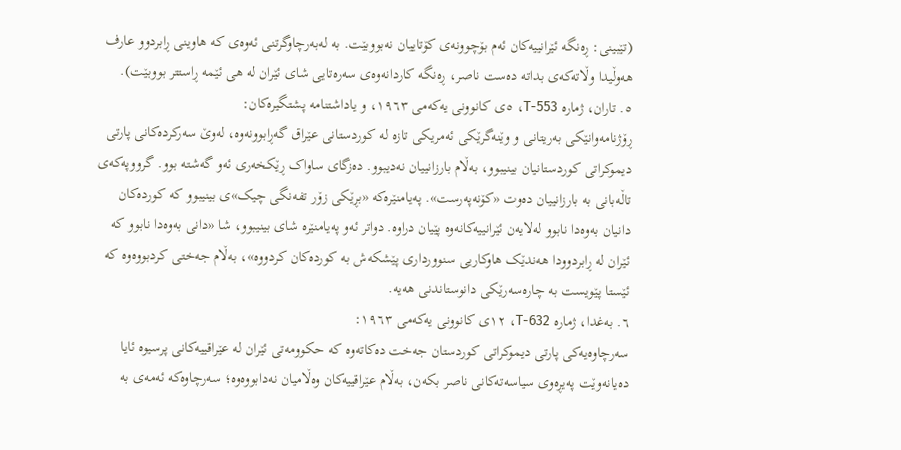(تێبینی: ڕەنگە ئێرانییەکان ئەم بۆچوونەی کۆتاییان نەبووبێت. بە لەبەرچاوگرتنی ئەوەی کە هاوینی ڕابردوو عارف هەوڵیدا وڵاتەکەی بداتە دەست ناصر، ڕەنگە کاردانەوەی سەرەتایی شای ئێران لە هی ئێمە ڕاستتر بووبێت).
٥. تاران، ژمارە T-553، ٥ی کانوونی یەکەمی ١٩٦٣، و یاداشتنامە پشتگیرەکان:
ڕۆژنامەوانێکی بەریتانی و وێنەگرێکی ئەمریکی تازە لە کوردستانی عێراق گەڕابوونەوە، لەوێ سەرکردەکانی پارتی دیموکراتی کوردستانیان بینیبوو، بەڵام بارزانییان نەدیبوو. دەزگای ساواک ڕێکخەری ئەو گەشتە بوو. گرووپەکەی تاڵەبانی بە بارزانییان دەوت «کۆنەپەرست». پەیامنێرەکە «بڕێکی زۆر تفەنگی چیک»ی بینیبوو کە کوردەکان دانیان بەوەدا نابوو لەلایەن ئێرانییەکانەوە پێیان دراوە. دواتر ئەو پەیامنێرە شای بینیبوو، شا «دانی بەوەدا نابوو کە ئێران لە ڕابردوودا هەندێک هاوکاریی سنوورداری پێشکەش بە کوردەکان کردووە»، بەڵام جەختی کردبووەوە کە ئێستا پێویست بە چارەسەرێکی دانوستاندنی هەیە.
٦. بەغدا، ژمارە T-632، ١٢ی کانوونی یەکەمی ١٩٦٣:
سەرچاوەیەکی پارتی دیموکراتی کوردستان جەخت دەکاتەوە کە حکوومەتی ئێران لە عێراقییەکانی پرسیوە ئایا دەیانەوێت پەیڕەوی سیاسەتەکانی ناصر بکەن، بەڵام عێراقییەکان وەڵامیان نەدابووەوە؛ سەرچاوەکە ئەمەی بە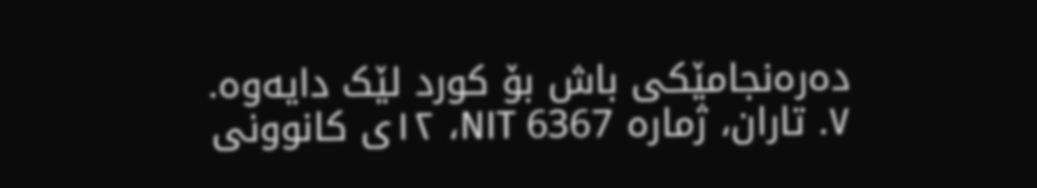دەرەنجامێکی باش بۆ کورد لێک دایەوە.
٧. تاران، ژمارە NIT 6367، ١٢ی کانوونی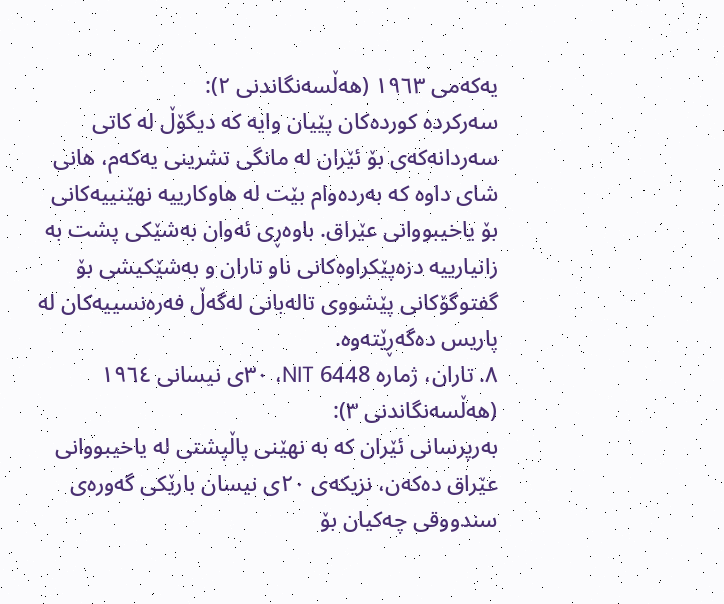یەکەمی ١٩٦٣ (هەڵسەنگاندنی ٢):
سەرکردە کوردەکان پێیان وایە کە دیگۆڵ لە کاتی سەردانەکەی بۆ ئێران لە مانگی تشرینی یەکەم، هانی شای داوە کە بەردەوام بێت لە هاوکارییە نهێنییەکانی بۆ یاخیبووانی عێراق. باوەڕی ئەوان بەشێکی پشت بە زانیارییە دزەپێکراوەکانی ناو تاران و بەشێکیشی بۆ گفتوگۆکانی پێشووی تالەبانی لەگەڵ فەرەنسییەکان لە پاریس دەگەڕێتەوە.
٨. تاران، ژمارە NIT 6448، ٣٠ی نیسانی ١٩٦٤ (هەڵسەنگاندنی ٣):
بەرپرسانی ئێران کە بە نهێنی پاڵپشتی لە یاخیبووانی عێراق دەکەن، نزیکەی ٢٠ی نیسان بارێکی گەورەی سندووقی چەکیان بۆ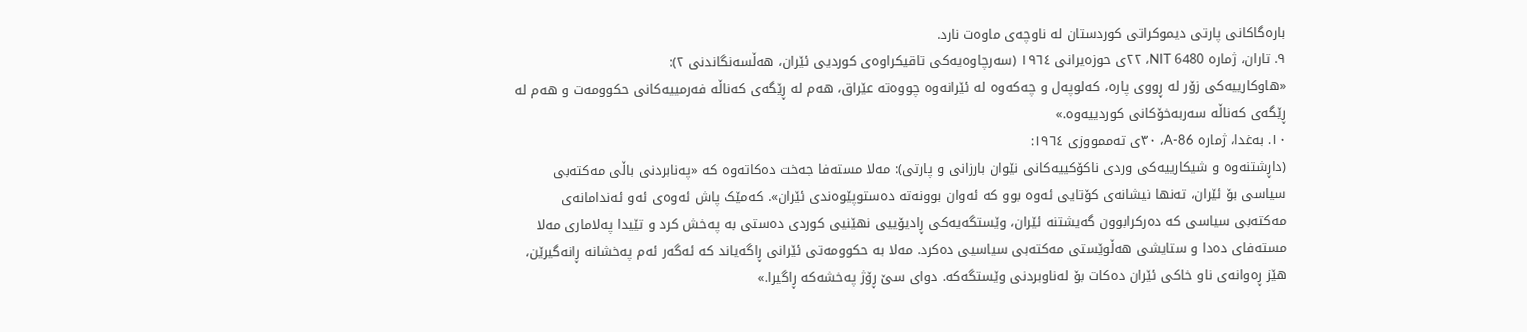بارەگاکانی پارتی دیموکراتی کوردستان لە ناوچەی ماوەت نارد.
٩. تاران، ژمارە NIT 6480، ٢٢ی حوزەیرانی ١٩٦٤ (سەرچاوەیەکی تاقیکراوەی کوردیی ئێران، هەڵسەنگاندنی ٢):
«هاوکارییەکی زۆر لە ڕووی پارە، کەلوپەل و چەکەوە لە ئێرانەوە چووەتە عێراق، هەم لە ڕێگەی کەناڵە فەرمییەکانی حکوومەت و هەم لە ڕێگەی کەناڵە سەربەخۆکانی کوردییەوە.»
١٠. بەغدا، ژمارە A-86، ٣٠ی تەممووزی ١٩٦٤:
(داڕشتنەوە و شیکارییەکی وردی ناکۆکییەکانی نێوان بارزانی و پارتی): مەلا مستەفا جەخت دەکاتەوە کە «پەنابردنی باڵی مەکتەبی سیاسی بۆ ئێران، تەنها نیشانەی کۆتایی ئەوە بوو کە ئەوان بوونەتە دەستوپێوەندی ئێران». کەمێک پاش ئەوەی ئەو ئەندامانەی مەکتەبی سیاسی کە دەرکرابوون گەیشتنە ئێران، وێستگەیەکی ڕادیۆییی نهێنیی کوردی دەستی بە پەخش کرد و تێیدا پەلاماری مەلا مستەفای دەدا و ستایشی هەڵوێستی مەکتەبی سیاسیی دەکرد. مەلا بە حکوومەتی ئێرانی ڕاگەیاند کە ئەگەر ئەم پەخشانە ڕانەگیرێن، هێز ڕەوانەی ناو خاکی ئێران دەکات بۆ لەناوبردنی وێستگەکە. دوای سێ ڕۆژ پەخشەکە ڕاگیرا.»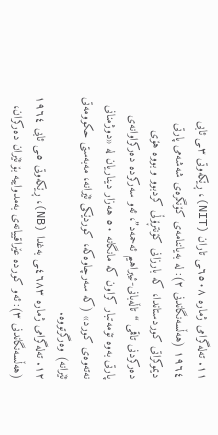١١. تەلەگرامی ژمارە ٦٥٠٨ـی تاران (NIT)، ڕێکەوتی ٣ـی ئابی ١٩٦٤ (هەڵسەنگاندنی ٢): لە بەیاننامەی کۆنگرەی شەشەمی پارتی دیموکراتی کوردستاندا، کە بارزانی کۆنتڕۆڵی کردبوو و بووە هۆی دەرکردنی تاقمی “تاڵەبانی-ئیبراهیم ئەحمەد”، ئەو سەرکردە دەرکراوانەی پارتی بەوە تۆمەتبار کراون کە مانگانە ٥٠ هەزار دیناریان لە «دوژمنانی نەتەوەی کورد» (کە سەرچاوەکە، کوردێکی ئێرانە، مەبەستی حکوومەتی ئێرانە) وەرگرتووە.
١٢. تەلەگرامی ژمارە ٤٦٨٣ـی بەغدا (NB)، ڕێکەوتی ٥ـی ئابی ١٩٦٤ (هەڵسەنگاندنی ٣): ئەو کوردە عێراقییانەی بەمدواییە بۆ ئێران دەرکران،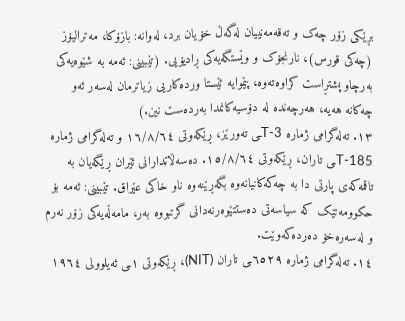بڕێکی زۆر چەک و تەقەمەنییان لەگەڵ خۆیان برد، لەوانە: بازۆکا، مەترالیۆز (چەکی قورس)، نارنجۆک و وێستگەیەکی ڕادیۆیی. (تێبینی: ئەمە بە شێوەیەکی بەرچاو پشتڕاست کراوەتەوە، پێموایە ئێستا وردەکاریی زیاترمان لەسەر ئەو چەکانە هەیە، هەرچەندە لە دۆسیەکانمدا بەردەست نین.)
١٣. تەلەگرامی ژمارە T-3ـی تەورێز، ڕێکەوتی ١٦/٨/٦٤ و تەلەگرامی ژمارە T-185ـی تاران، ڕێکەوتی ١٥/٨/٦٤. دەسەڵاتدارانی ئێران ڕێگەیان بە تاقمەکەی پارتی دا بە چەکەکانیانەوە بگەڕێنەوە ناو خاکی عێراق. تێبینی: ئەمە بۆ حکوومەتێک کە سیاسەتی دەستتێوەرنەدانی گرتبووە بەر، مامەڵەیەکی زۆر نەرم و لەسەرەخۆ دەردەکەوێت.
١٤. تەلەگرامی ژمارە ٦٥٢٩ـی تاران (NIT)، ڕێکەوتی ١ـی ئەیلوولی ١٩٦٤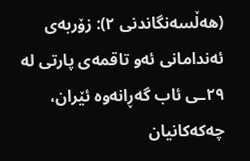(هەڵسەنگاندنی ٢): زۆربەی ئەندامانی ئەو تاقمەی پارتی لە ٢٩ـی ئاب گەڕانەوە ئێران، چەکەکانیان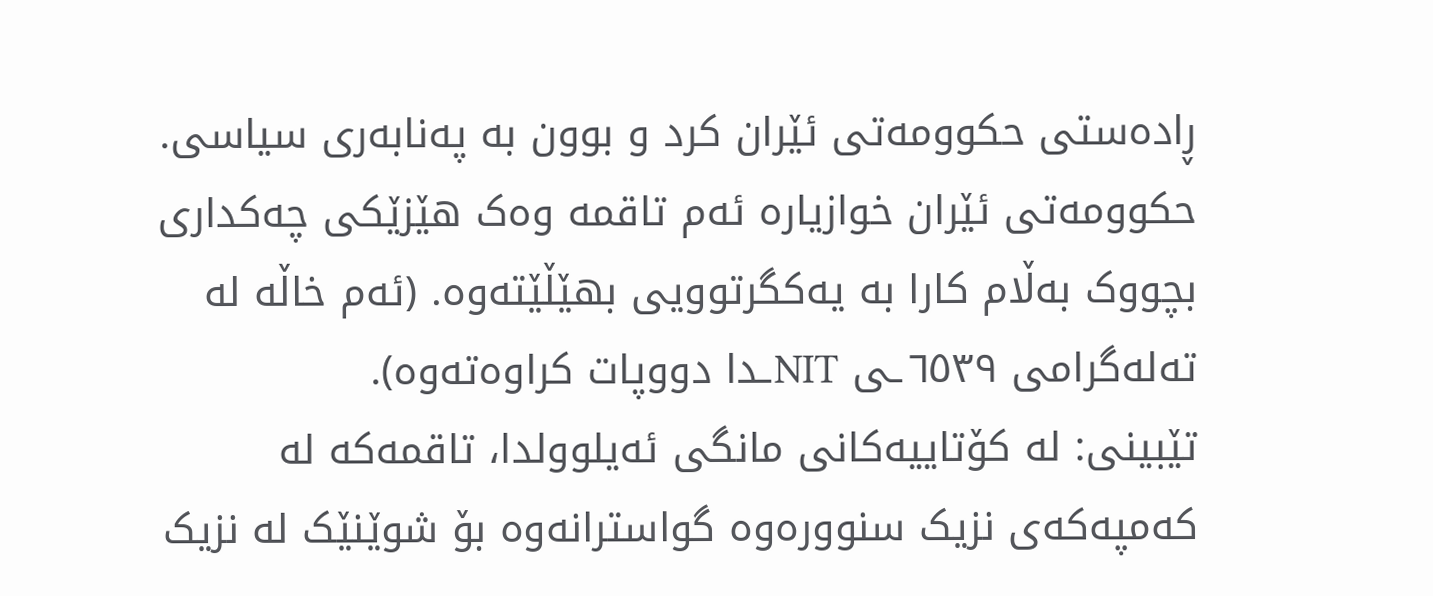ڕادەستی حکوومەتی ئێران کرد و بوون بە پەنابەری سیاسی. حکوومەتی ئێران خوازیارە ئەم تاقمە وەک هێزێکی چەکداری بچووک بەڵام کارا بە یەکگرتوویی بهێڵێتەوە. (ئەم خاڵە لە تەلەگرامی ٦٥٣٩ـی NITـدا دووپات کراوەتەوە).
تێبینی: لە کۆتاییەکانی مانگی ئەیلوولدا، تاقمەکە لە کەمپەکەی نزیک سنوورەوە گواسترانەوە بۆ شوێنێک لە نزیک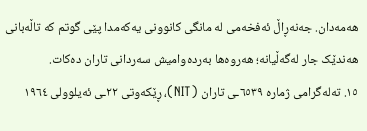هەمەدان. جەنەڕاڵ ئەفخەمی لە مانگی کانوونی یەکەمدا پێی گوتم کە تاڵەبانی هەندێک جار لەگەڵیانە؛ هەروەها بەردەوامیش سەردانی تاران دەکات.
١٥. تەلەگرامی ژمارە ٦٥٣٩ـی تاران (NIT)، ڕێکەوتی ٢٢ـی ئەیلوولی ١٩٦٤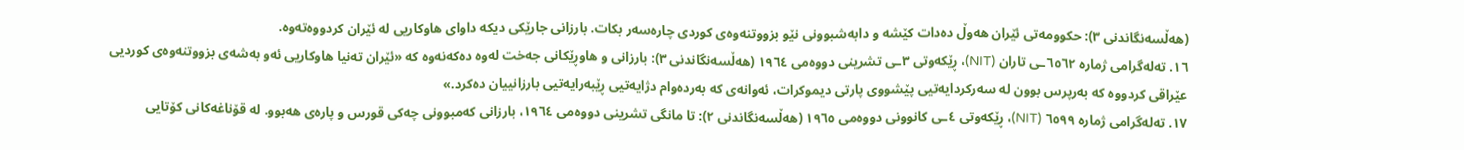(هەڵسەنگاندنی ٣): حکوومەتی ئێران هەوڵ دەدات کێشە و دابەشبوونی نێو بزووتنەوەی کوردی چارەسەر بکات. بارزانی جارێکی دیکە داوای هاوکاریی لە ئێران کردووەتەوە.
١٦. تەلەگرامی ژمارە ٦٥٦٢ـی تاران (NIT)، ڕێکەوتی ٣ـی تشرینی دووەمی ١٩٦٤ (هەڵسەنگاندنی ٣): بارزانی و هاوڕێکانی جەخت لەوە دەکەنەوە کە «ئێران تەنیا هاوکاریی ئەو بەشەی بزووتنەوەی کوردیی عێراقی کردووە کە بەرپرس بوون لە سەرکردایەتیی پێشووی پارتی دیموکرات، ئەوانەی کە بەردەوام دژایەتیی ڕێبەرایەتیی بارزانییان دەکرد.»
١٧. تەلەگرامی ژمارە ٦٥٩٩ (NIT)، ڕێکەوتی ٤ـی کانوونی دووەمی ١٩٦٥ (هەڵسەنگاندنی ٢): تا مانگی تشرینی دووەمی ١٩٦٤، بارزانی کەمبوونی چەکی قورس و پارەی هەبوو. لە قۆناغەکانی کۆتایی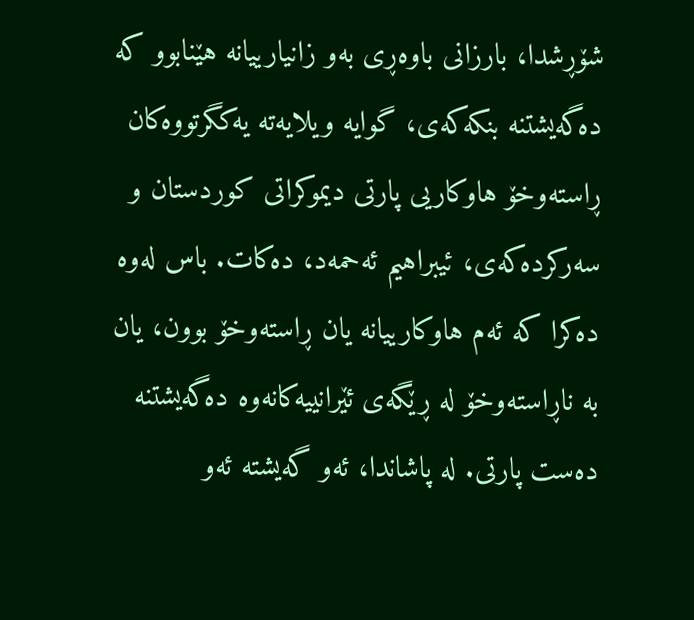شۆڕشدا، بارزانی باوەڕی بەو زانیارییانە هێنابوو کە دەگەیشتنە بنکەکەی، گوایە ویلایەتە یەکگرتووەکان ڕاستەوخۆ هاوکاریی پارتی دیموکراتی کوردستان و سەرکردەکەی، ئیبراهیم ئەحمەد، دەکات. باس لەوە دەکرا کە ئەم هاوکارییانە یان ڕاستەوخۆ بوون، یان بە ناڕاستەوخۆ لە ڕێگەی ئێرانییەکانەوە دەگەیشتنە دەست پارتی. لە پاشاندا، ئەو گەیشتە ئەو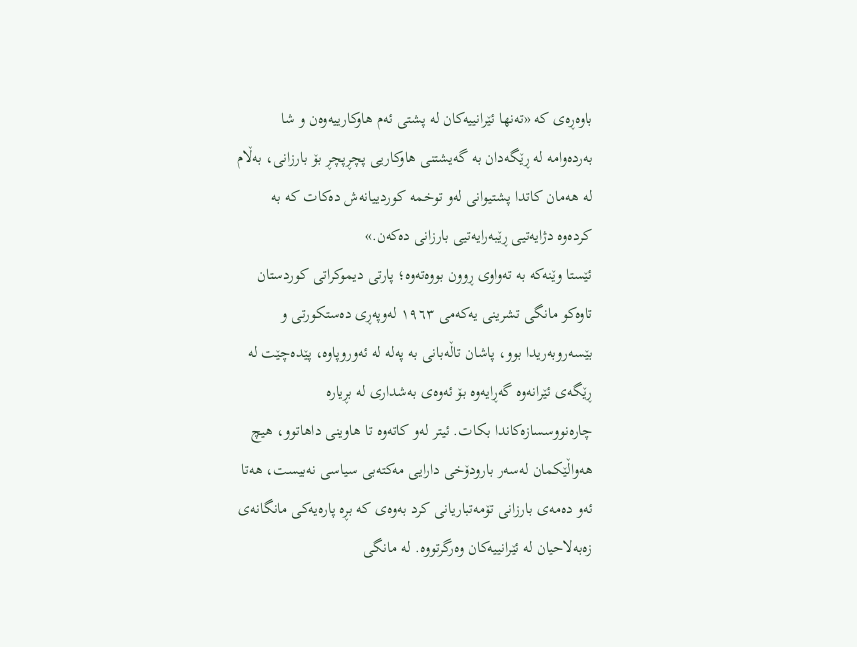باوەڕەی کە «تەنها ئێرانییەکان لە پشتی ئەم هاوکارییەوەن و شا بەردەوامە لە ڕێگەدان بە گەیشتنی هاوکاریی پچڕپچڕ بۆ بارزانی، بەڵام لە هەمان کاتدا پشتیوانی لەو توخمە کوردییانەش دەکات کە بە کردەوە دژایەتیی ڕێبەرایەتیی بارزانی دەکەن.»
ئێستا وێنەکە بە تەواوی ڕوون بووەتەوە؛ پارتی دیموکراتی کوردستان تاوەکو مانگی تشرینی یەکەمی ١٩٦٣ لەوپەڕی دەستکورتی و بێسەروبەریدا بوو، پاشان تاڵەبانی بە پەلە لە ئەوروپاوە، پێدەچێت لە ڕێگەی ئێرانەوە گەڕایەوە بۆ ئەوەی بەشداری لە بڕیارە چارەنووسسازەکاندا بکات. ئیتر لەو کاتەوە تا هاوینی داهاتوو، هیچ هەواڵێکمان لەسەر بارودۆخی دارایی مەکتەبی سیاسی نەبیست، هەتا ئەو دەمەی بارزانی تۆمەتباریانی کرد بەوەی کە بڕە پارەیەکی مانگانەی زەبەلاحیان لە ئێرانییەکان وەرگرتووە. لە مانگی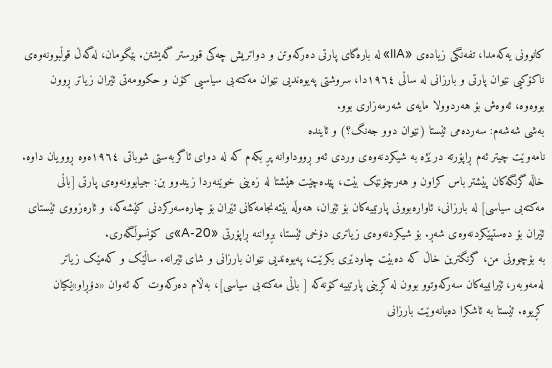کانوونی یەکەمدا، تفەنگی زیادەی «IIA» لە بارەگای پارتی دەرکەوتن و دواتریش چەکی قورستر گەیشتن. بێگومان، لەگەڵ قوڵبوونەوەی ناکۆکیی نێوان پارتی و بارزانی لە ساڵی ١٩٦٤دا، سروشتی پەیوەندیی نێوان مەکتەبی سیاسیی کۆن و حکوومەتی ئێران زیاتر ڕوون بووەوە، ئەوەش بۆ هەردوولا مایەی شەرمەزاری بوو.
بەشی شەشەم: سەردەمی ئێستا (نێوان دوو جەنگ؟) و ئایندە
نامەوێت چیتر ئەم ڕاپۆرتە درێژە بە شیکردنەوەی وردی ئەو ڕووداوانە پڕ بکەم کە لە دوای ئاگربەستی شوباتی ١٩٦٤ەوە ڕوویان داوە. خاڵە گرنگەکان پێشتر باس کراون و هەرچۆنێک بێت، پێدەچێت هێشتا لە زەینی خوێنەردا زیندوو بن: جیابوونەوەی پارتی [باڵی مەکتەبی سیاسی] لە بارزانی، ئاوارەبوونی پارتییەکان بۆ ئێران، هەوڵە بێئەنجامەکانی ئێران بۆ چارەسەرکردنی کێشەکە، و ئارەزووی ئێستای ئێران بۆ دەستپێکردنەوەی شەڕ. بۆ شیکردنەوەی زیاتری دۆخی ئێستا، بڕواننە ڕاپۆرتی «A-20»ی کۆنسوڵگەری.
بە بۆچوونی من، گرنگترین خاڵ کە دەبێت چاودێری بکرێت، پەیوەندیی نێوان بارزانی و شای ئێرانە. ساڵێک و کەمێک زیاتر لەمەوبەر، ئێرانییەکان سەرکەوتوو بوون لە کڕینی پارتییە کۆنەکە [ باڵی مەکتەبی سیاسی]، بەڵام دەرکەوت کە ئەوان «دۆڕاو»ێکیان کڕیوە. ئێستا بە ئاشکرا دەیانەوێت بارزانی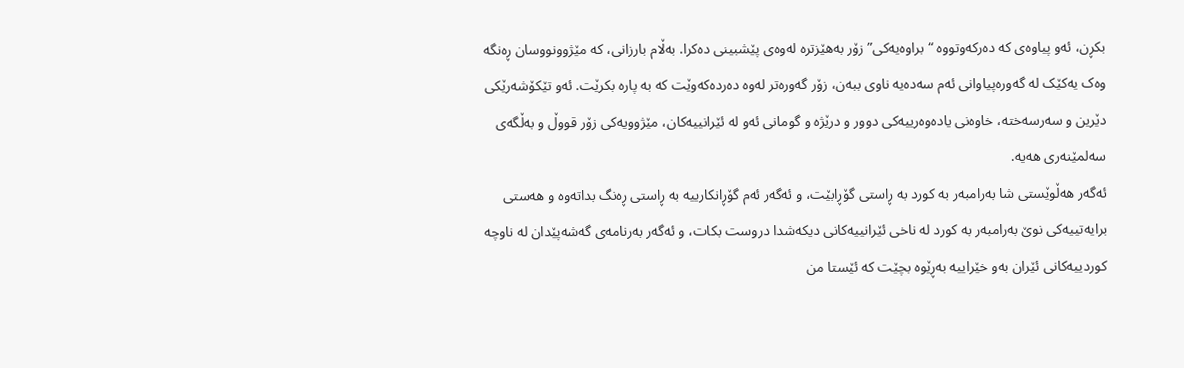بکڕن، ئەو پیاوەی کە دەرکەوتووە “براوەیەکی” زۆر بەهێزترە لەوەی پێشبینی دەکرا. بەڵام بارزانی، کە مێژوونووسان ڕەنگە وەک یەکێک لە گەورەپیاوانی ئەم سەدەیە ناوی ببەن، زۆر گەورەتر لەوە دەردەکەوێت کە بە پارە بکرێت. ئەو تێکۆشەرێکی دێرین و سەرسەختە، خاوەنی یادەوەرییەکی دوور و درێژە و گومانی ئەو لە ئێرانییەکان، مێژوویەکی زۆر قووڵ و بەڵگەی سەلمێنەری هەیە.
ئەگەر هەڵوێستی شا بەرامبەر بە کورد بە ڕاستی گۆڕابێت، و ئەگەر ئەم گۆڕانکارییە بە ڕاستی ڕەنگ بداتەوە و هەستی برایەتییەکی نوێ بەرامبەر بە کورد لە ناخی ئێرانییەکانی دیکەشدا دروست بکات، و ئەگەر بەرنامەی گەشەپێدان لە ناوچە کوردییەکانی ئێران بەو خێراییە بەڕێوە بچێت کە ئێستا من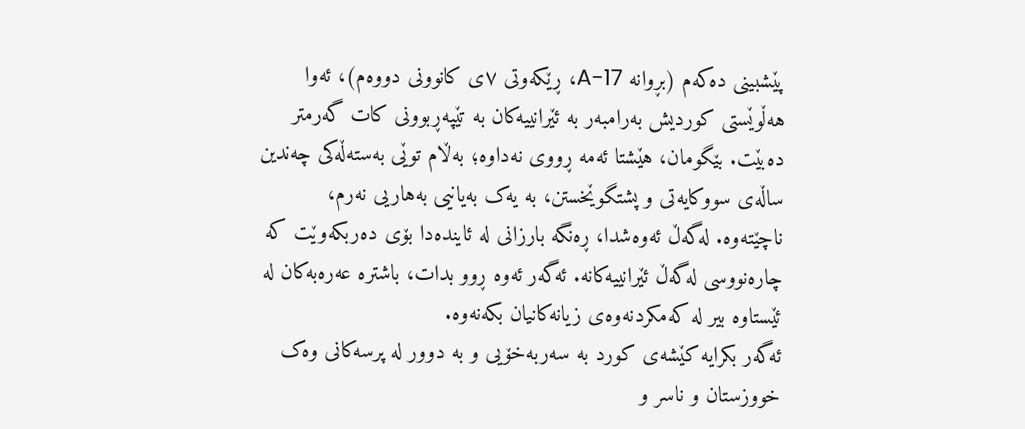پێشبینی دەکەم (بڕوانە A-17، ڕێکەوتی ٧ی کانوونی دووەم)، ئەوا هەڵوێستی کوردیش بەرامبەر بە ئێرانییەکان بە تێپەڕبوونی کات گەرمتر دەبێت. بێگومان، هێشتا ئەمە ڕووی نەداوە؛ بەڵام توێی بەستەڵەکی چەندین ساڵەی سووکایەتی و پشتگوێخستن، بە یەک بەیانیی بەهاریی نەرم، ناچێتەوە. لەگەڵ ئەوەشدا، ڕەنگە بارزانی لە ئایندەدا بۆی دەربکەوێت کە چارەنووسی لەگەڵ ئێرانییەکانە. ئەگەر ئەوە ڕوو بدات، باشترە عەرەبەکان لە ئێستاوە بیر لە کەمکردنەوەی زیانەکانیان بکەنەوە.
ئەگەر بکرایە کێشەی کورد بە سەربەخۆیی و بە دوور لە پرسەکانی وەک خووزستان و ناسر و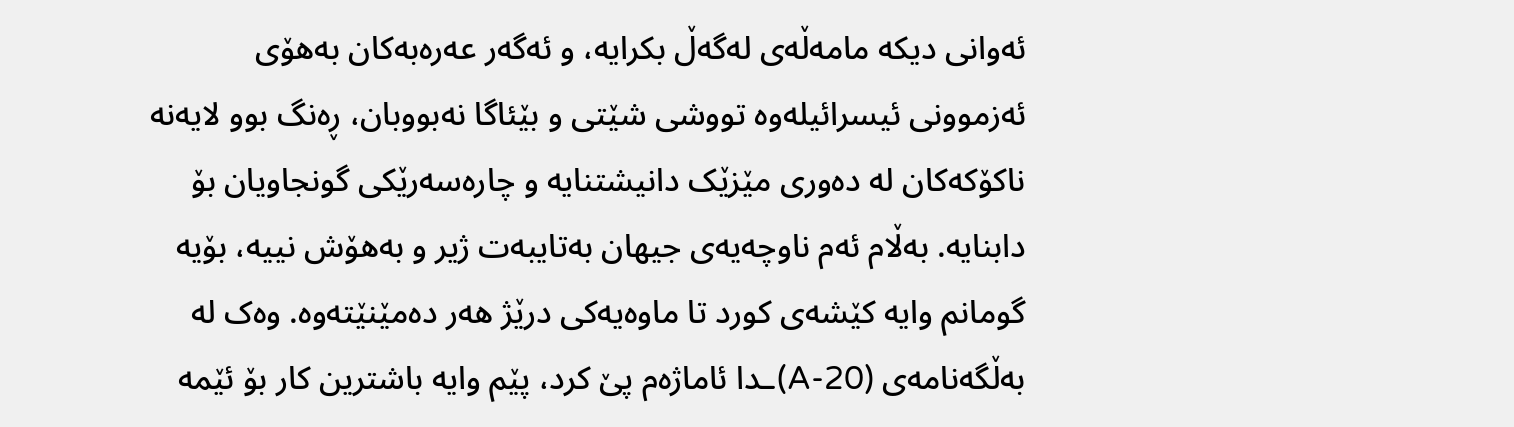ئەوانی دیکە مامەڵەی لەگەڵ بکرایە، و ئەگەر عەرەبەکان بەهۆی ئەزموونی ئیسرائیلەوە تووشی شێتی و بێئاگا نەبووبان، ڕەنگ بوو لایەنە ناکۆکەکان لە دەوری مێزێک دانیشتنایە و چارەسەرێکی گونجاویان بۆ دابنایە. بەڵام ئەم ناوچەیەی جیهان بەتایبەت ژیر و بەهۆش نییە، بۆیە گومانم وایە کێشەی کورد تا ماوەیەکی درێژ هەر دەمێنێتەوە. وەک لە بەڵگەنامەی (A-20)ـدا ئاماژەم پێ کرد، پێم وایە باشترین کار بۆ ئێمە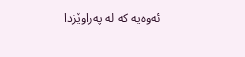ئەوەیە کە لە پەراوێزدا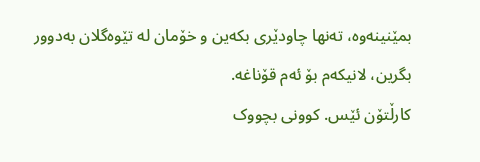بمێنینەوە، تەنها چاودێری بکەین و خۆمان لە تێوەگلان بەدوور بگرین، لانیکەم بۆ ئەم قۆناغە.
کارڵتۆن ئێس. کوونی بچووک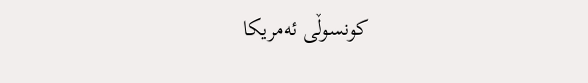کونسوڵی ئەمریکا